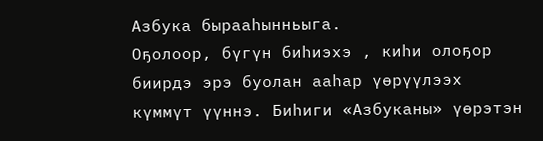Азбука бырааһынньыга.
Оҕолоор, бүгүн биһиэхэ , киһи олоҕор биирдэ эрэ буолан ааһар үөрүүлээх күммүт үүннэ. Биһиги «Азбуканы» үөрэтэн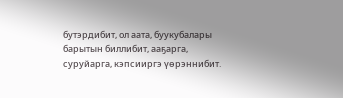бутэрдибит, ол аата, буукубалары барытын биллибит, ааҕарга, суруйарга, кэпсииргэ үөрэннибит.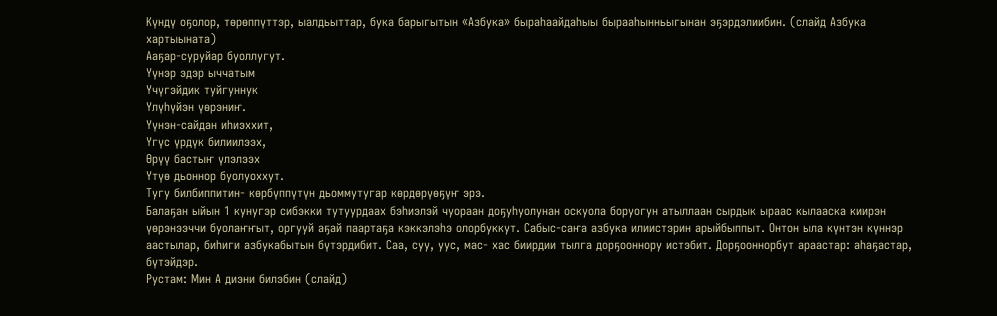Күндү оҕолор, төрөппүттэр, ыалдьыттар, бука барыгытын «Азбука» быраһаайдаһыы бырааһынньыгынан эҕэрдэлиибин. (слайд Азбука хартыыната)
Ааҕар-суруйар буоллугут.
Үүнэр эдэр ыччатым
Үчүгэйдик туйгуннук
Үлүһүйэн үөрэниҥ.
Үүнэн-сайдан иһиэххит,
Үгүс үрдүк билиилээх,
Өрүү бастыҥ үлэлээх
Үтүө дьоннор буолуоххут.
Тугу билбиппитин- көрбүппүтүн дьоммутугар көрдөрүөҕүҥ эрэ.
Балаҕан ыйын 1 кунугэр сибэкки тутуурдаах бэһиэлэй чуораан доҕуһуолунан оскуола боруогун атыллаан сырдык ыраас кылааска киирэн үөрэнээччи буолаҥҥыт, оргууй аҕай паартаҕа кэккэлэһэ олорбуккут. Сабыс-саҥа азбука илиистэрин арыйбыппыт. Онтон ыла күнтэн күннэр аастылар, биһиги азбукабытын бүтэрдибит. Саа, суу, уус, мас- хас биирдии тылга дорҕооннору истэбит. Дорҕооннорбут араастар: аһаҕастар, бүтэйдэр.
Рустам: Мин А диэни билэбин (слайд)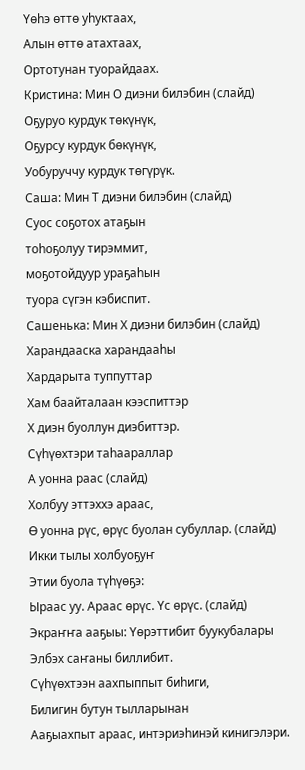Үөһэ өттө уһуктаах,
Алын өттө атахтаах,
Ортотунан туорайдаах.
Кристина: Мин О диэни билэбин (слайд)
Оҕуруо курдук төкүнүк,
Оҕурсу курдук бөкүнүк,
Уобуруччу курдук төгүрүк.
Саша: Мин Т диэни билэбин (слайд)
Суос соҕотох атаҕын
тоһоҕолуу тирэммит,
моҕотойдуур ураҕаһын
туора сүгэн кэбиспит.
Сашенька: Мин Х диэни билэбин (слайд)
Харандааска харандааһы
Хардарыта туппуттар
Хам баайталаан кээспиттэр
Х диэн буоллун диэбиттэр.
Сүһүөхтэри таһаараллар
А уонна раас (слайд)
Холбуу эттэххэ араас,
Ө уонна рүс, өрүс буолан субуллар. (слайд)
Икки тылы холбуоҕуҥ
Этии буола түһүөҕэ:
Ыраас уу. Араас өрүс. Үс өрүс. (слайд)
Экраҥҥа ааҕыы: Үөрэттибит буукубалары
Элбэх саҥаны биллибит.
Сүһүөхтээн аахпыппыт биһиги,
Билигин бутун тылларынан
Ааҕыахпыт араас, интэриэһинэй кинигэлэри.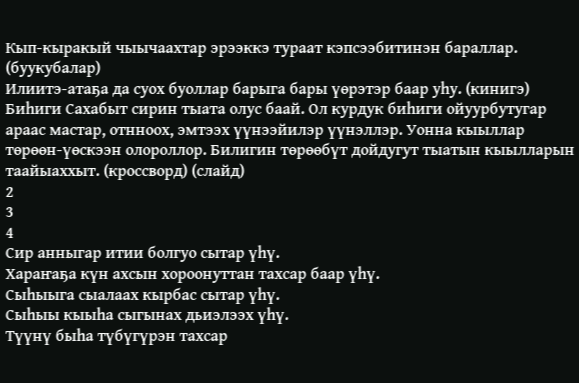Кып-кыракый чыычаахтар эрээккэ тураат кэпсээбитинэн бараллар. (буукубалар)
Илиитэ-атаҕа да суох буоллар барыга бары үөрэтэр баар уһу. (кинигэ)
Биһиги Сахабыт сирин тыата олус баай. Ол курдук биһиги ойуурбутугар араас мастар, отнноох, эмтээх үүнээйилэр үүнэллэр. Уонна кыыллар төрөөн-үөскээн олороллор. Билигин төрөөбүт дойдугут тыатын кыылларын таайыаххыт. (кроссворд) (слайд)
2
3
4
Сир анныгар итии болгуо сытар үһү.
Хараҥаҕа күн ахсын хороонуттан тахсар баар үһү.
Сыһыыга сыалаах кырбас сытар үһү.
Сыһыы кыыһа сыгынах дьиэлээх үһү.
Түүнү быһа түбүгүрэн тахсар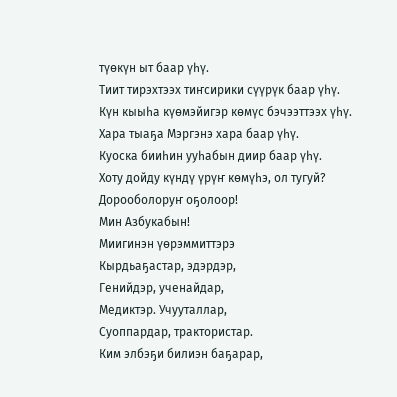түөкүн ыт баар үһү.
Тиит тирэхтээх тиҥсирики сүүрүк баар үһү.
Күн кыыһа күөмэйигэр көмүс бэчээттээх үһү.
Хара тыаҕа Мэргэнэ хара баар үһү.
Куоска бииһин ууһабын диир баар үһү.
Хоту дойду күндү үрүҥ көмүһэ, ол тугуй?
Дорооболоруҥ оҕолоор!
Мин Азбукабын!
Миигинэн үөрэммиттэрэ
Кырдьаҕастар, эдэрдэр,
Генийдэр, ученайдар,
Медиктэр. Учууталлар,
Суоппардар, трактористар.
Ким элбэҕи билиэн баҕарар,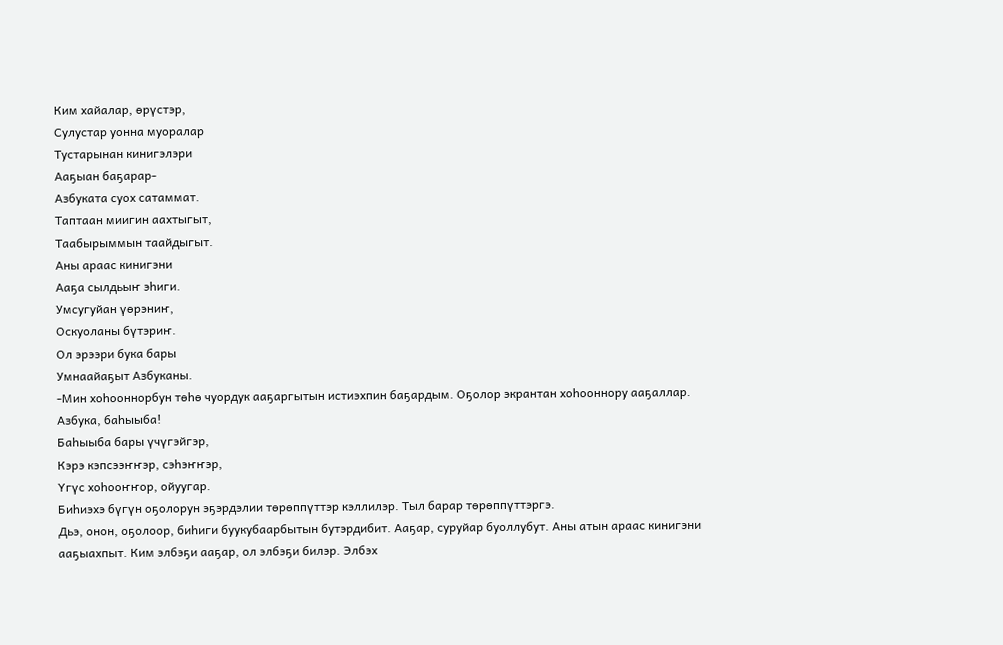Ким хайалар, өрүстэр,
Сулустар уонна муоралар
Тустарынан кинигэлэри
Ааҕыан баҕарар-
Азбуката суох сатаммат.
Таптаан миигин аахтыгыт,
Таабырыммын таайдыгыт.
Аны араас кинигэни
Ааҕа сылдьыҥ эһиги.
Умсугуйан үөрэниҥ,
Оскуоланы бүтэриҥ.
Ол эрээри бука бары
Умнаайаҕыт Азбуканы.
-Мин хоһооннорбун төһө чуордук ааҕаргытын истиэхпин баҕардым. Оҕолор экрантан хоһооннору ааҕаллар.
Азбука, баһыыба!
Баһыыба бары үчүгэйгэр,
Кэрэ кэпсээҥҥэр, сэһэҥҥэр,
Үгүс хоһооҥҥор, ойуугар.
Биһиэхэ бүгүн оҕолорун эҕэрдэлии төрөппүттэр кэллилэр. Тыл барар төрөппүттэргэ.
Дьэ, онон, оҕолоор, биһиги буукубаарбытын бутэрдибит. Ааҕар, суруйар буоллубут. Аны атын араас кинигэни ааҕыахпыт. Ким элбэҕи ааҕар, ол элбэҕи билэр. Элбэх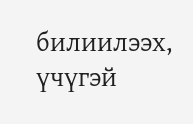билиилээх, үчүгэй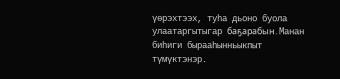үөрэхтээх, туһа дьоно буола улаатаргытыгар баҕарабын. Манан биһиги бырааһынньыкпыт түмүктэнэр.